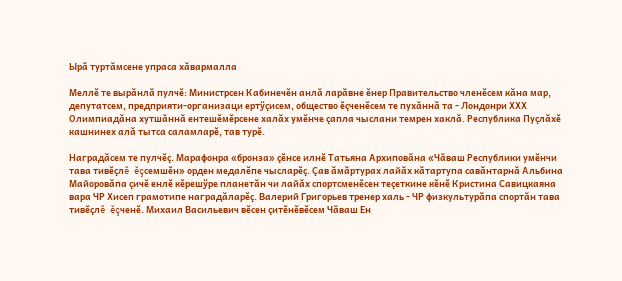Ырă туртăмсене упраса хăвармалла

Меллĕ те вырăнлă пулчĕ: Министрсен Кабинечĕн анлă ларăвне ĕнер Правительство членĕсем кăна мар, депутатсем, предприяти-организаци ертÿçисем, общество ĕçченĕсем те пухăннă та - Лондонри ХХХ Олимпиадăна хутшăннă ентешĕмĕрсене халăх умĕнче çапла чыслани темрен хаклă. Республика Пуçлăхĕ кашнинех алă тытса саламларĕ, тав турĕ.

Наградăсем те пулчĕç. Марафонра «бронза» çĕнсе илнĕ Татьяна Архиповăна «Чăваш Республики умĕнчи тава тивĕçлĕ ĕçсемшĕн» орден медалĕпе чысларĕç. Çав ăмăртурах лайăх кăтартупа савăнтарнă Альбина Майоровăпа çичĕ енлĕ кĕрешÿре планетăн чи лайăх спортсменĕсен теçеткине кĕнĕ Кристина Савицкаяна вара ЧР Хисеп грамотипе наградăларĕç. Валерий Григорьев тренер халь - ЧР физкультурăпа спортăн тава тивĕçлĕ ĕçченĕ. Михаил Васильевич вĕсен çитĕнĕвĕсем Чăваш Ен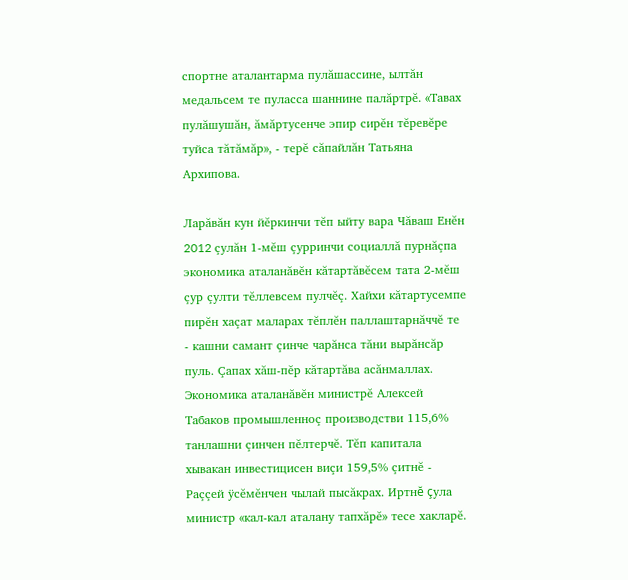спортне аталантарма пулăшассине, ылтăн медальсем те пуласса шаннине палăртрĕ. «Тавах пулăшушăн, ăмăртусенче эпир сирĕн тĕревĕре туйса тăтăмăр», - терĕ сăпайлăн Татьяна Архипова.

Ларăвăн кун йĕркинчи тĕп ыйту вара Чăваш Енĕн 2012 çулăн 1-мĕш çурринчи социаллă пурнăçпа экономика аталанăвĕн кăтартăвĕсем тата 2-мĕш çур çулти тĕллевсем пулчĕç. Хайхи кăтартусемпе пирĕн хаçат маларах тĕплĕн паллаштарнăччĕ те - кашни самант çинче чарăнса тăни вырăнсăр пуль. Çапах хăш-пĕр кăтартăва асăнмаллах. Экономика аталанăвĕн министрĕ Алексей Табаков промышленноç производстви 115,6% танлашни çинчен пĕлтерчĕ. Тĕп капитала хывакан инвестицисен виçи 159,5% çитнĕ - Раççей ÿсĕмĕнчен чылай пысăкрах. Иртнĕ çула министр «кал-кал аталану тапхăрĕ» тесе хакларĕ.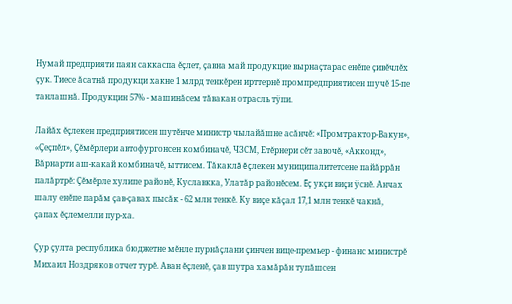Нумай предприяти паян саккаспа ĕçлет, çавна май продукцие вырнаçтарас енĕпе çивĕчлĕх çук. Тиесе ăсатнă продукци хакне 1 млрд тенкĕрен ирттернĕ промпредприятисен шучĕ 15-пе танлашнă. Продукцин 57% - машинăсем тăвакан отрасль тÿпи.

Лайăх ĕçлекен предприятисен шутĕнче министр чылайăшне асăнчĕ: «Промтрактор-Вакун», «Çеçпĕл», Çĕмĕрлери автофургонсен комбиначĕ, ЧЗСМ, Етĕрнери сĕт завочĕ, «Акконд», Вăрнарти аш-какай комбиначĕ, ыттисем. Тăкаклă ĕçлекен муниципалитетсене пайăррăн палăртрĕ: Çĕмĕрле хулипе районĕ, Куславкка, Улатăр районĕсем. Ĕç укçи виçи ÿснĕ. Анчах шалу енĕпе парăм çав-çавах пысăк - 62 млн тенкĕ. Ку виçе кăçал 17,1 млн тенкĕ чакнă, çапах ĕçлемелли пур-ха.

Çур çулта республика бюджетне мĕнле пурнăçлани çинчен вице-премьер - финанс министрĕ Михаил Ноздряков отчет турĕ. Аван ĕçленĕ, çав шутра хамăрăн тупăшсен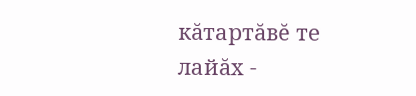кăтартăвĕ те лайăх -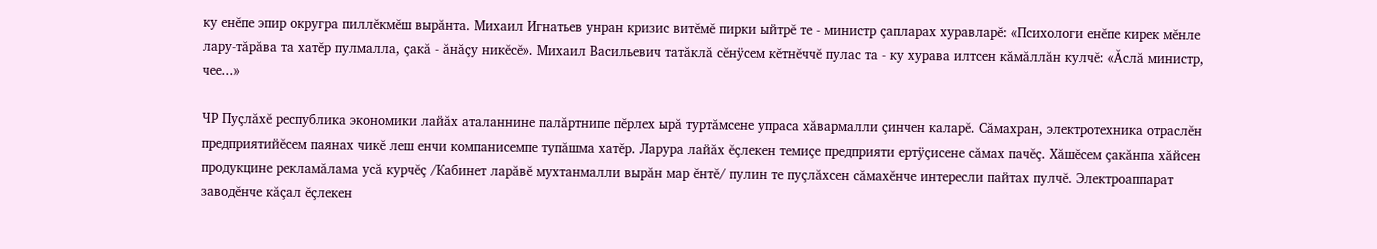ку енĕпе эпир округра пиллĕкмĕш вырăнта. Михаил Игнатьев унран кризис витĕмĕ пирки ыйтрĕ те - министр çапларах хуравларĕ: «Психологи енĕпе кирек мĕнле лару-тăрăва та хатĕр пулмалла, çакă - ăнăçу никĕсĕ». Михаил Васильевич татăклă сĕнÿсем кĕтнĕччĕ пулас та - ку хурава илтсен кăмăллăн кулчĕ: «Ăслă министр, чее...»

ЧР Пуçлăхĕ республика экономики лайăх аталаннине палăртнипе пĕрлех ырă туртăмсене упраса хăвармалли çинчен каларĕ. Сăмахран, электротехника отраслĕн предприятийĕсем паянах чикĕ леш енчи компанисемпе тупăшма хатĕр. Ларура лайăх ĕçлекен темиçе предприяти ертÿçисене сăмах пачĕç. Хăшĕсем çакăнпа хăйсен продукцине рекламăлама усă курчĕç /Кабинет ларăвĕ мухтанмалли вырăн мар ĕнтĕ/ пулин те пуçлăхсен сăмахĕнче интересли пайтах пулчĕ. Электроаппарат заводĕнче кăçал ĕçлекен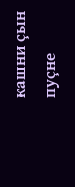кашни çын пуçне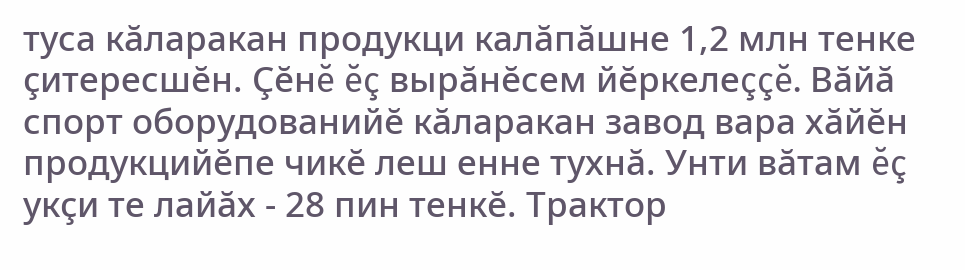туса кăларакан продукци калăпăшне 1,2 млн тенке çитересшĕн. Çĕнĕ ĕç вырăнĕсем йĕркелеççĕ. Вăйă спорт оборудованийĕ кăларакан завод вара хăйĕн продукцийĕпе чикĕ леш енне тухнă. Унти вăтам ĕç укçи те лайăх - 28 пин тенкĕ. Трактор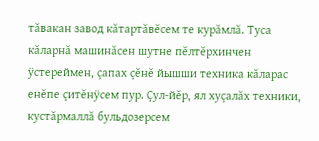тăвакан завод кăтартăвĕсем те курăмлă. Туса кăларнă машинăсен шутне пĕлтĕрхинчен ÿстереймен, çапах çĕнĕ йышши техника кăларас енĕпе çитĕнÿсем пур. Çул-йĕр, ял хуçалăх техники, кустăрмаллă бульдозерсем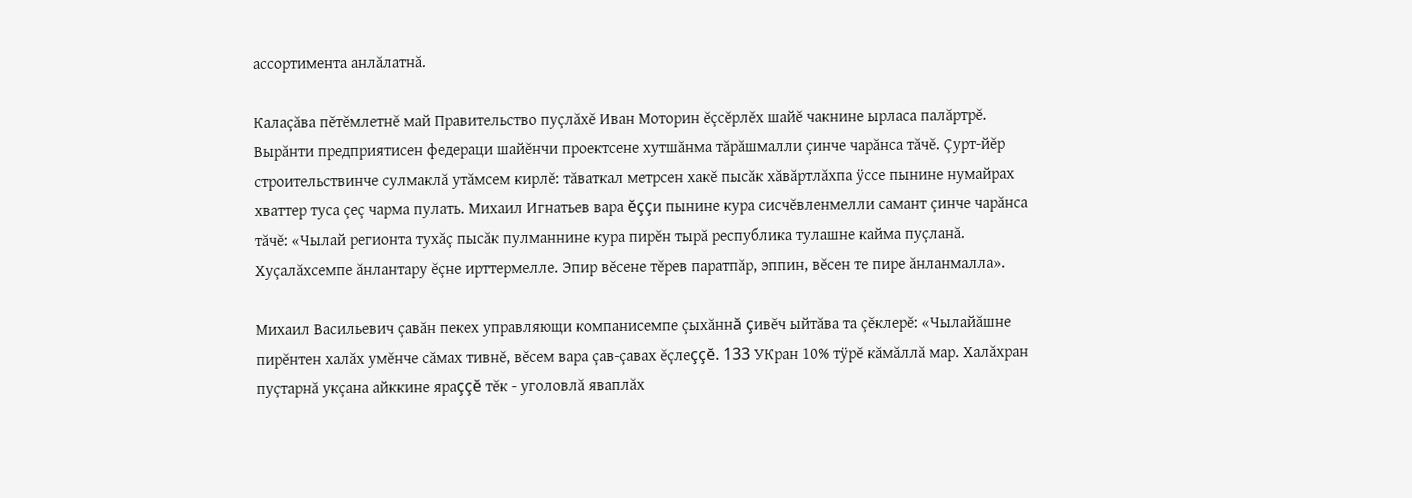ассортимента анлăлатнă.

Калаçăва пĕтĕмлетнĕ май Правительство пуçлăхĕ Иван Моторин ĕçсĕрлĕх шайĕ чакнине ырласа палăртрĕ. Вырăнти предприятисен федераци шайĕнчи проектсене хутшăнма тăрăшмалли çинче чарăнса тăчĕ. Çурт-йĕр строительствинче сулмаклă утăмсем кирлĕ: тăваткал метрсен хакĕ пысăк хăвăртлăхпа ÿссе пынине нумайрах хваттер туса çеç чарма пулать. Михаил Игнатьев вара ĕççи пынине кура сисчĕвленмелли самант çинче чарăнса тăчĕ: «Чылай регионта тухăç пысăк пулманнине кура пирĕн тырă республика тулашне кайма пуçланă. Хуçалăхсемпе ăнлантару ĕçне ирттермелле. Эпир вĕсене тĕрев паратпăр, эппин, вĕсен те пире ăнланмалла».

Михаил Васильевич çавăн пекех управляющи компанисемпе çыхăннă çивĕч ыйтăва та çĕклерĕ: «Чылайăшне пирĕнтен халăх умĕнче сăмах тивнĕ, вĕсем вара çав-çавах ĕçлеççĕ. 133 УКран 10% тÿрĕ кăмăллă мар. Халăхран пуçтарнă укçана айккине яраççĕ тĕк - уголовлă яваплăх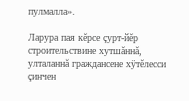пулмалла».

Ларура пая кĕрсе çурт-йĕр строительствине хутшăннă, улталаннă граждансене хÿтĕлесси çинчен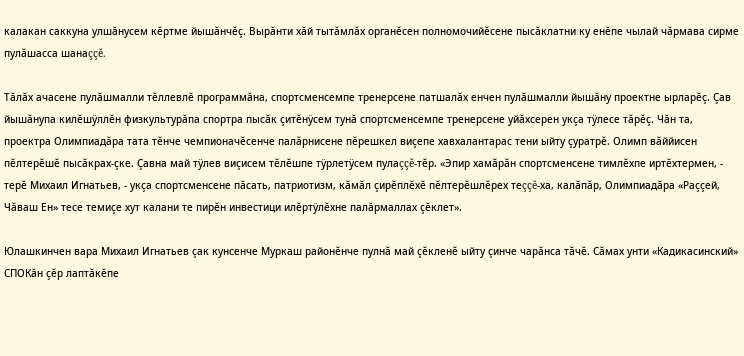калакан саккуна улшăнусем кĕртме йышăнчĕç. Вырăнти хăй тытăмлăх органĕсен полномочийĕсене пысăклатни ку енĕпе чылай чăрмава сирме пулăшасса шанаççĕ.

Тăлăх ачасене пулăшмалли тĕллевлĕ программăна, спортсменсемпе тренерсене патшалăх енчен пулăшмалли йышăну проектне ырларĕç. Çав йышăнупа килĕшÿллĕн физкультурăпа спортра пысăк çитĕнÿсем тунă спортсменсемпе тренерсене уйăхсерен укçа тÿлесе тăрĕç. Чăн та, проектра Олимпиадăра тата тĕнче чемпионачĕсенче палăрнисене пĕрешкел виçепе хавхалантарас тени ыйту çуратрĕ. Олимп вăййисен пĕлтерĕшĕ пысăкрах-çке. Çавна май тÿлев виçисем тĕлĕшпе тÿрлетÿсем пулаççĕ-тĕр. «Эпир хамăрăн спортсменсене тимлĕхпе иртĕхтермен, - терĕ Михаил Игнатьев, - укçа спортсменсене пăсать, патриотизм, кăмăл çирĕплĕхĕ пĕлтерĕшлĕрех теççĕ-ха, калăпăр, Олимпиадăра «Раççей, Чăваш Ен» тесе темиçе хут калани те пирĕн инвестици илĕртÿлĕхне палăрмаллах çĕклет».

Юлашкинчен вара Михаил Игнатьев çак кунсенче Муркаш районĕнче пулнă май çĕкленĕ ыйту çинче чарăнса тăчĕ. Сăмах унти «Кадикасинский» СПОКăн çĕр лаптăкĕпе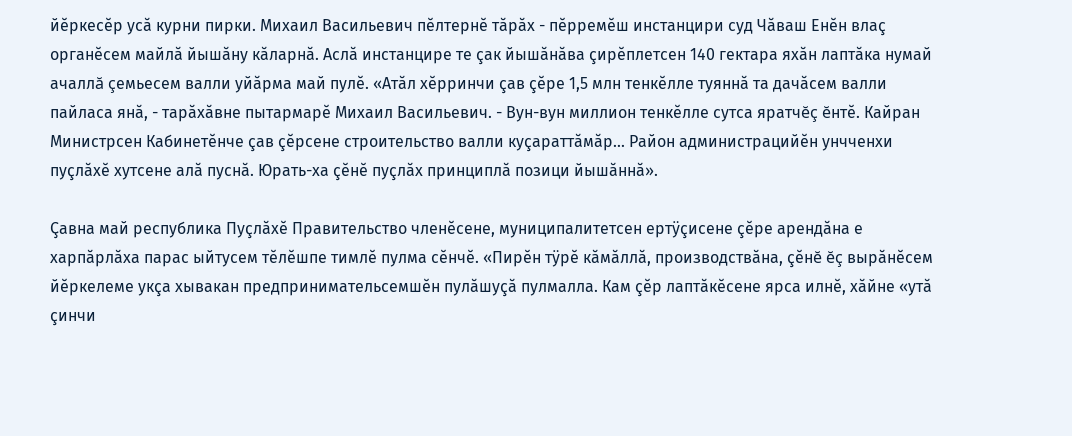йĕркесĕр усă курни пирки. Михаил Васильевич пĕлтернĕ тăрăх - пĕрремĕш инстанцири суд Чăваш Енĕн влаç органĕсем майлă йышăну кăларнă. Аслă инстанцире те çак йышăнăва çирĕплетсен 140 гектара яхăн лаптăка нумай ачаллă çемьесем валли уйăрма май пулĕ. «Атăл хĕрринчи çав çĕре 1,5 млн тенкĕлле туяннă та дачăсем валли пайласа янă, - тарăхăвне пытармарĕ Михаил Васильевич. - Вун-вун миллион тенкĕлле сутса яратчĕç ĕнтĕ. Кайран Министрсен Кабинетĕнче çав çĕрсене строительство валли куçараттăмăр... Район администрацийĕн унчченхи пуçлăхĕ хутсене алă пуснă. Юрать-ха çĕнĕ пуçлăх принциплă позици йышăннă».

Çавна май республика Пуçлăхĕ Правительство членĕсене, муниципалитетсен ертÿçисене çĕре арендăна е харпăрлăха парас ыйтусем тĕлĕшпе тимлĕ пулма сĕнчĕ. «Пирĕн тÿрĕ кăмăллă, производствăна, çĕнĕ ĕç вырăнĕсем йĕркелеме укçа хывакан предпринимательсемшĕн пулăшуçă пулмалла. Кам çĕр лаптăкĕсене ярса илнĕ, хăйне «утă çинчи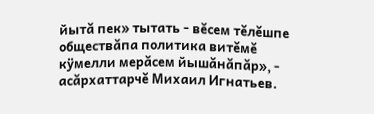йытă пек» тытать - вĕсем тĕлĕшпе обществăпа политика витĕмĕ кÿмелли мерăсем йышăнăпăр», - асăрхаттарчĕ Михаил Игнатьев.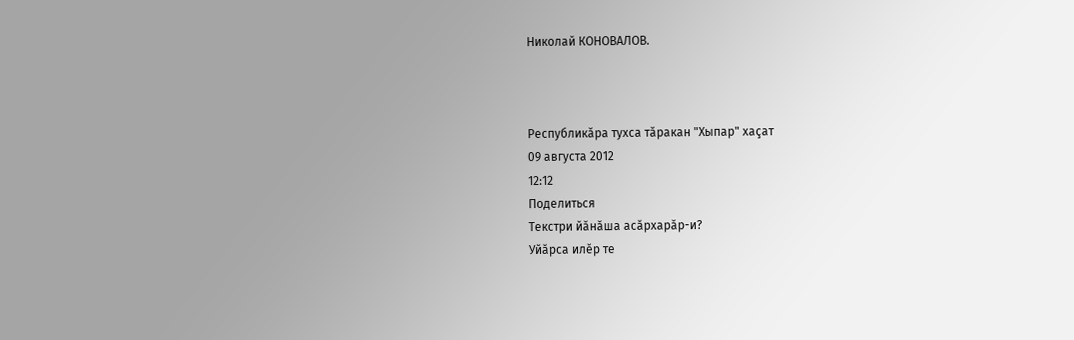Николай КОНОВАЛОВ.



Республикăра тухса тăракан "Хыпар" хаçат
09 августа 2012
12:12
Поделиться
Текстри йӑнӑша асӑрхарӑр-и?
Уйӑрса илӗр те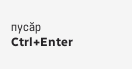пусӑр Ctrl+Enter